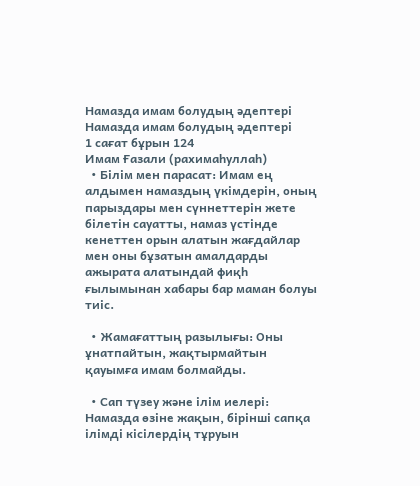Намазда имам болудың әдептері
Намазда имам болудың әдептері
1 сағат бұрын 124
Имам Ғазали (рахимаһуллаһ)
  • Білім мен парасат: Имам ең алдымен намаздың үкімдерін, оның парыздары мен сүннеттерін жете білетін сауатты, намаз үстінде кенеттен орын алатын жағдайлар мен оны бұзатын амалдарды ажырата алатындай фиқһ ғылымынан хабары бар маман болуы тиіс.

  • Жамағаттың разылығы: Оны ұнатпайтын, жақтырмайтын қауымға имам болмайды.

  • Сап түзеу және ілім иелері: Намазда өзіне жақын, бірінші сапқа ілімді кісілердің тұруын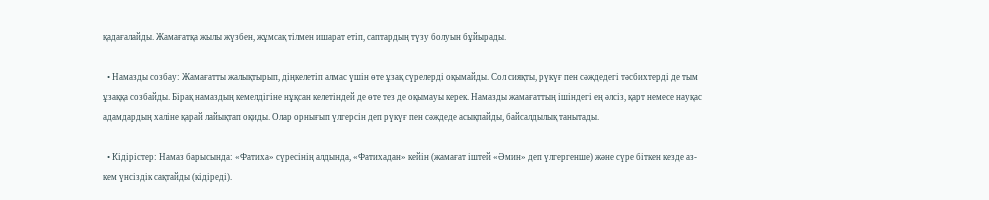қадағалайды. Жамағатқа жылы жүзбен, жұмсақ тілмен ишарат етіп, саптардың түзу болуын бұйырады.

  • Намазды созбау: Жамағатты жалықтырып, діңкелетіп алмас үшін өте ұзақ сүрелерді оқымайды. Сол сияқты, рүкүғ пен сәждедегі тәсбихтерді де тым ұзаққа созбайды. Бірақ намаздың кемелдігіне нұқсан келетіндей де өте тез де оқымауы керек. Намазды жамағаттың ішіндегі ең әлсіз, қарт немесе науқас адамдардың халіне қарай лайықтап оқиды. Олар орнығып үлгерсін деп рүкүғ пен сәждеде асықпайды, байсалдылық танытады.

  • Кідірістер: Намаз барысында: «Фатиха» сүресінің алдында, «Фатихадан» кейін (жамағат іштей «Әмин» деп үлгергенше) және сүре біткен кезде аз-кем үнсіздік сақтайды (кідіреді).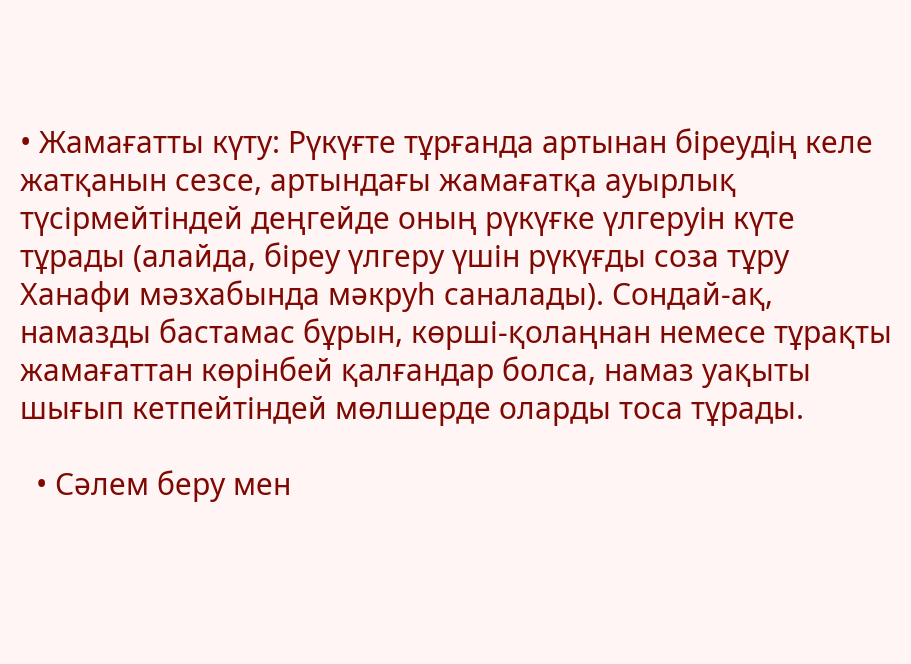• Жамағатты күту: Рүкүғте тұрғанда артынан біреудің келе жатқанын сезсе, артындағы жамағатқа ауырлық түсірмейтіндей деңгейде оның рүкүғке үлгеруін күте тұрады (алайда, біреу үлгеру үшін рүкүғды соза тұру Ханафи мәзхабында мәкруһ саналады). Сондай-ақ, намазды бастамас бұрын, көрші-қолаңнан немесе тұрақты жамағаттан көрінбей қалғандар болса, намаз уақыты шығып кетпейтіндей мөлшерде оларды тоса тұрады.

  • Сәлем беру мен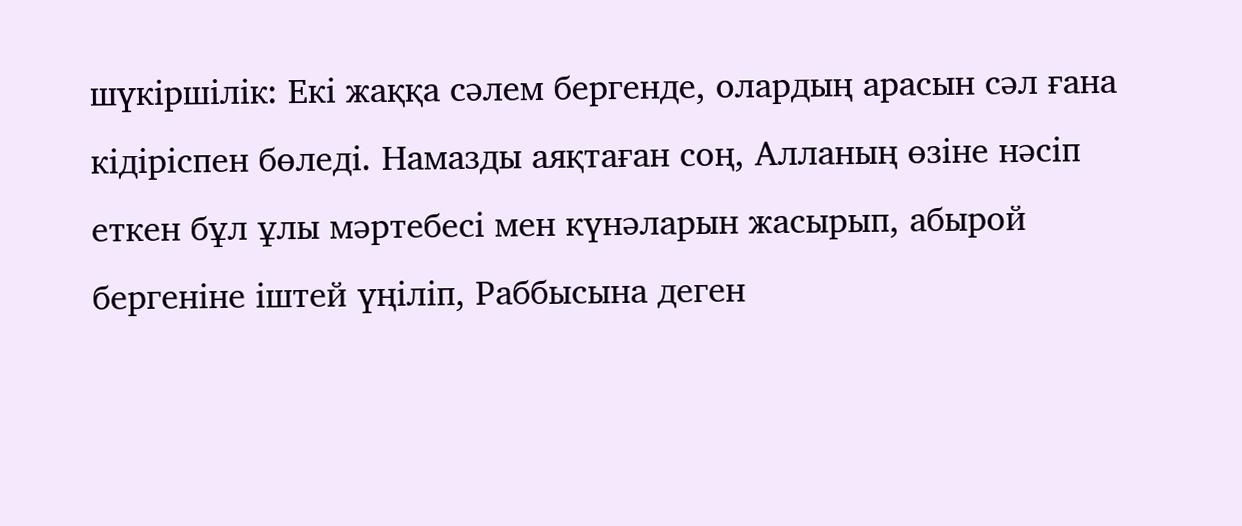шүкіршілік: Екі жаққа сәлем бергенде, олардың арасын сәл ғана кідіріспен бөледі. Намазды аяқтаған соң, Алланың өзіне нәсіп еткен бұл ұлы мәртебесі мен күнәларын жасырып, абырой бергеніне іштей үңіліп, Раббысына деген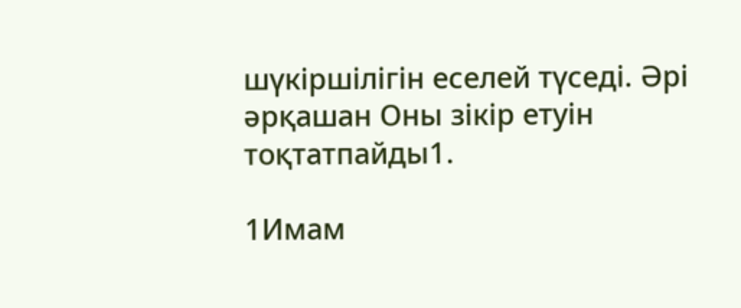шүкіршілігін еселей түседі. Әрі әрқашан Оны зікір етуін тоқтатпайды1.

1Имам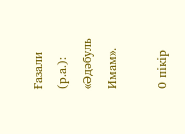Ғазали (р.а.): «Әдәбуль Имам».

0 пікір